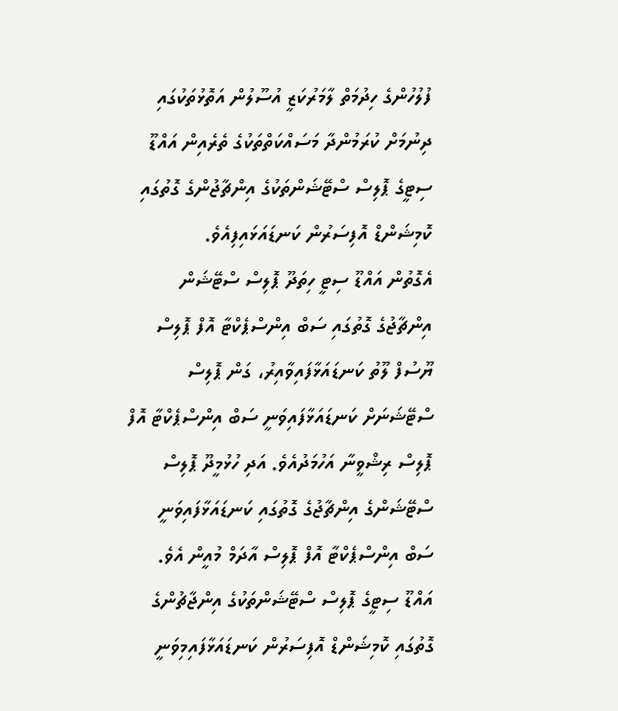ފުލުހުންގެ ހިދުމަތް ލާމަރުކަޒީ އުސޫލުން އަތޮޅުތަކުގައި ދިނުމަށް ކުރަމުންދާ މަސައްކަތްތަކުގެ ތެރެއިން އައްޑޫ ސިޓީގެ ޕޮލިސް ސްޓޭޝަންތަކުގެ އިންޗާޖުންގެ ގޮތުގައި ކޮމިޝަންޑް އޮފިސަރުން ކަނޑައަޅައިފިއެވެ.
އެގޮތުން އައްޑޫ ސިޓީ ހިތަދޫ ޕޮލިސް ސްޓޭޝަން އިންޗާޖުގެ ގޮތުގައި ސަބް އިންސްޕެކްޓާ އޮފް ޕޮލިސް ޔޫސުފް ލޫތު ކަނޑައަޅާފައިވާއިރު، ގަން ޕޮލިސް ސްޓޭޝަނަށް ކަނޑައަޅާފައިވަނީ ސަބް އިންސްޕެކްޓާ އޮފް ޕޮލިސް ރިޝްވީނާ އަހުމަދުއެވެ. އަދި ހުޅުމީދޫ ޕޮލިސް ސްޓޭޝަންގެ އިންޗާޖުގެ ގޮތުގައި ކަނޑައަޅާފައިވަނީ ސަބް އިންސްޕެކްޓާ އޮފް ޕޮލިސް އާދަމް މުއީން އެވެ.
އައްޑޫ ސިޓީގެ ޕޮލިސް ސްޓޭޝަންތަކުގެ އިންޖާޗުންގެ ގޮތުގައި ކޮމިޝަންޑް އޮފިސަރުން ކަނޑައަޅާފައިމިވަނީ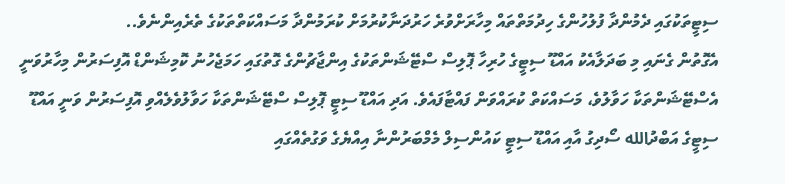ސިޓީތަކުގައި ދެމުންދާ ފުލުހުންގެ ހިދުމަތްތައް މިހާރަށްވުރެ ހަރުދަނާކުރުމަށް ކުރަމުންދާ މަސައްކަތްތަކުގެ ތެރެއިންނެވެ..
އެގޮތުން ގެނައި މި ބަދަލާއެކު އައްޑޫ ސިޓީގެ ހުރިހާ ޕޮލިސް ސްޓޭޝަންތަކުގެ އިންޖާޗުންގެ ގޮތުގައި ހަމަޖެހުނު ކޮމިޝަންޑް އޮފިސަރުން މިހާރުވަނީ އެސްޓޭޝަންތަކާ ހަވާލުވެ، މަސައްކަތް ކުރައްވަން ފައްޓާފައެވެ. އަދި އައްޑޫ ސިޓީ ޕޮލިސް ސްޓޭޝަންތަކާ ހަވާލުވެލެއްވި އޮފިސަރުން ވަނީ އައްޑޫ ސިޓީގެ އަބްދުالله ސޯދިގު އާއި އައްޑޫ ސިޓީ ކައުންސިލް މެމްބަރުންނާ އިއްޔެގެ ވަގުތެއްގައި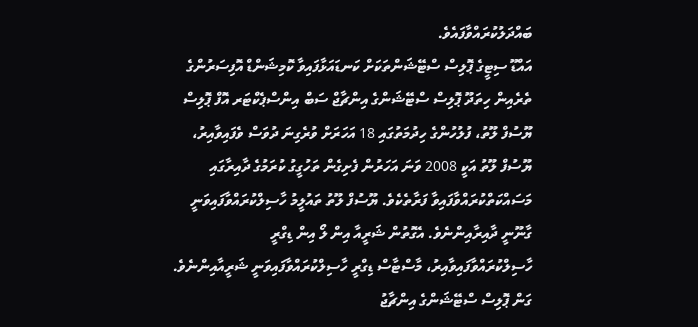ބައްދަލުކުރައްވާފައެވެ.
އައްޑޫ ސިޓީގެ ޕޮލިސް ސްޓޭޝަންތަކަށް ކަނޑައަޅާފައިވާ ކޮމިޝަންޑް އޮފިސަރުންގެ ތެރެއިން ހިތަދޫ ޕޮލިސް ސްޓޭޝަންގެ އިންޗާޖް ސަބް އިންސްޕެކްޓަރ އޮފް ޕޮލިސް ޔޫސުފް ލޫތު، ފުލުހުންގެ ހިދުމަތުގައި 18 އަހަރަށް ވުރެގިނަ ދުވަސް ވެފައިވާއިރު، ޔޫސުފް ލޫތު އަކީ 2008 ވަނަ އަހަރުން ފެށިގެން ތަހުގީގު ކުރަމުގެ ދާއިރާގައި މަސައްކަތްކުރައްވާފައިވާ ފަރާތެކެވެ. ޔޫސުފް ލޫތު ތައުލީމު ހާސިލްކުރައްވާފައިވަނީ ގާނޫނީ ދާއިރާއިންނެވެ. އެގޮތުން ޝަރީއާ އިން ލޯ އިން ޑިގްރީ ހާސިލްކުރައްވާފައިވާއިރު، މާސްޓާސް ޑިގްރީ ހާސިލްކުރައްވާފައިވަނީ ޝަރީއާއިންނެވެ.
ގަން ޕޮލިސް ސްޓޭޝަންގެ އިންޗާޖު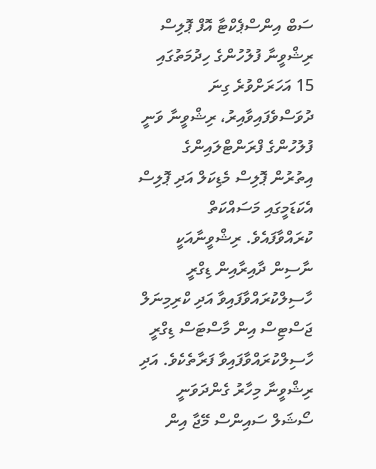ސަބް އިންސްޕެކްޓާ އޮފް ޕޮލިސް ރިޝްވީނާ ފުލުހުންގެ ހިދުމަތުގައި 15 އަހަރަށްވުރެ ގިނަ ދުވަސްވެފައިވާއިރު، ރިޝްވީނާ ވަނީ ފުލުހުންގެ ފްރަންޓްލައިންގެ އިތުރުން ޕޮލިސް މެޑިކަލް އަދި ޕޮލިސް އެކަޑަމީގައި މަސައްކަތް ކުރައްވާފައެވެ. ރިޝްވީނާއަކީ ނާސިން ދާއިރާއިން ޑިގްރީ ހާސިލްކުރައްވާފައިވާ އަދި ކްރިމިނަލް ޖަސްޓިސް އިން މާސްޓަސް ޑިގްރީ ހާސިލްކުރައްވާފައިވާ ފަރާތެކެވެ. އަދި ރިޝްވީނާ މިހާރު ގެންދަވަނީ ސޯޝަލް ސައިންސް މޭޖާ އިން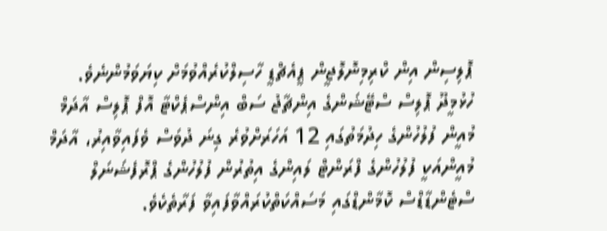ޕޮލިސިން އިން ކްރިމިނޮލޮޖީން ޕީއެޗްޑީ ހާސިލްކުރެއްވުމަށް ކިޔަވަމުންނެވެ.
ހުޅުމީދޫ ޕޮލިސް ސްޓޭޝަންގެ އިންޗާޖު ސަބް އިންސްޕެކްޓާ އޮފް ޕޮލިސް އާދަމް މުއީން ފުލުހުންގެ ހިދުމަތުގައި 12 އަހަރަށްވުރެ ގިނަ ދުވަސް ވެފައިވާއިރު، އާދަމް މުއީންއަކީ ފުލުހުންގެ ފްރަންޓް ލައިންގެ އިތުރުން ފުލުހުންގެ ޕްރޮފެޝަނަލް ސްޓެންޑާޑްސް ކޮމާންޑްގައި މަސައްކަތްކުރައްވާފައިވާ ފަރާތެކެވެ.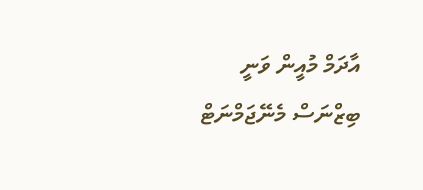އާދަމް މުއީން ވަނީ ބިޒްނަސް މެނޭޖަމްނަޓް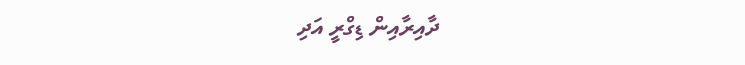ދާއިރާއިން ޑިގްރީ އަދި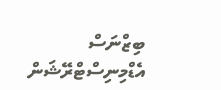ބިޒްނަސް އެޑްމިނިސްޓްރޭޝަން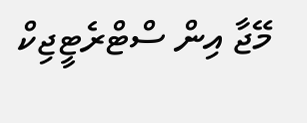މޭޖާ އިން ސްޓްރެޓީޖިކް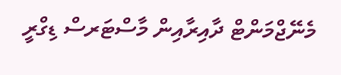މެނޭޖްމަންޓް ދާއިރާއިން މާސްޓަރސް ޑިގްރީ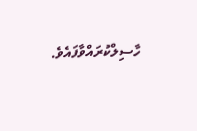ހާސިލްކުރައްވާފައެވެ.